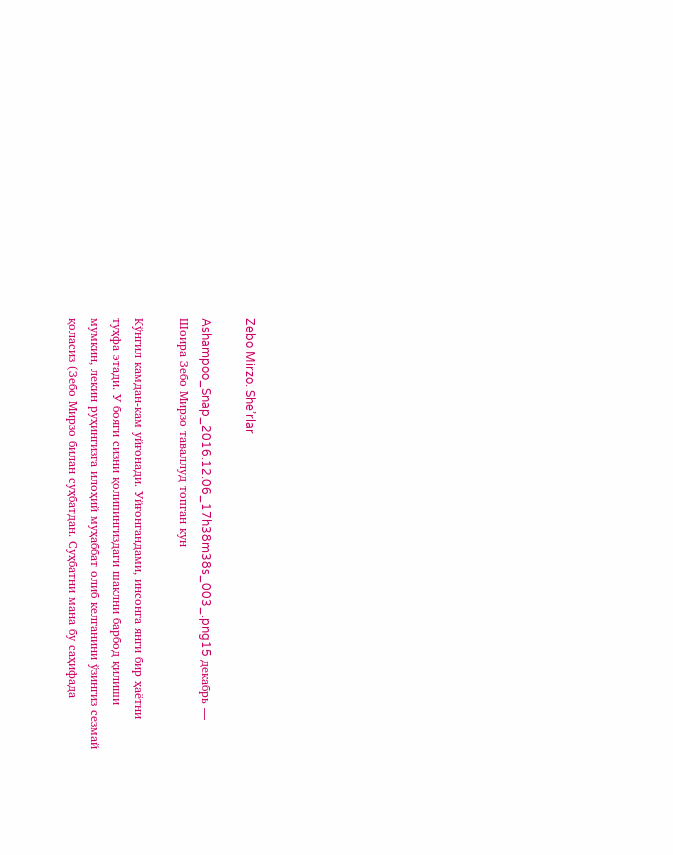Zebo Mirzo. She’rlar

Ashampoo_Snap_2016.12.06_17h38m38s_003_.png15 декабрь — Шоира Зебо Мирзо таваллуд топган кун

Кўнгил камдан-кам уйғонади. Уйғонгандами, инсонга янги бир ҳаётни туҳфа этади. У бояги сизни қолипингиздаги шаклни барбод қилиши мумкин, лекин руҳингизга илоҳий муҳаббат олиб келганини ўзингиз сезмай қоласиз (Зебо Мирзо билан суҳбатдан. Суҳбатни мана бу саҳифада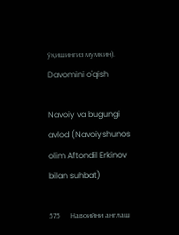ўқишингиз мумкин). Davomini o'qish

Navoiy va bugungi avlod (Navoiyshunos olim Aftondil Erkinov bilan suhbat)

575     Навоийни англаш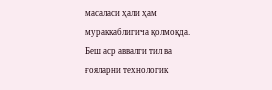масаласи ҳали ҳам мураккаблигича қолмоқда. Беш аср аввалги тил ва ғояларни технологик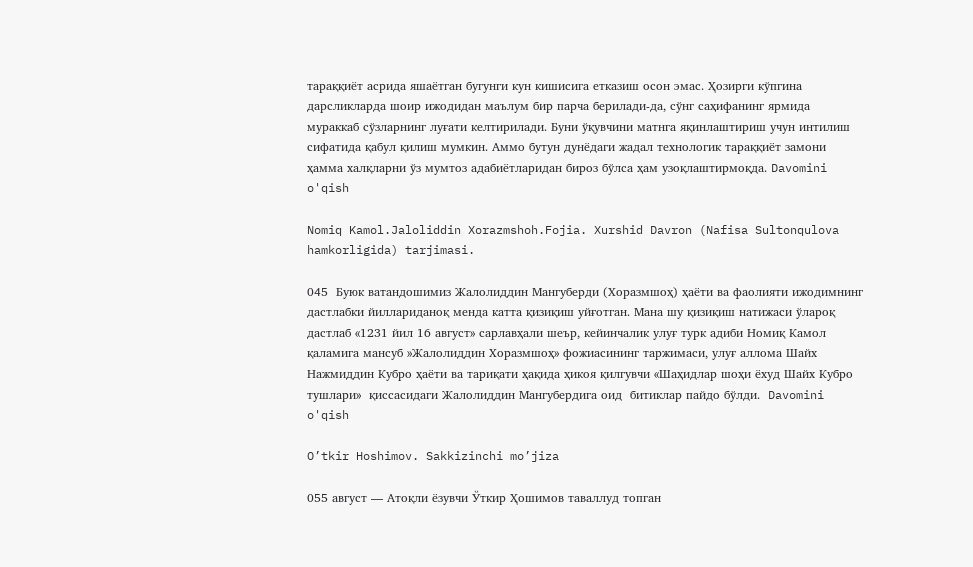тараққиёт асрида яшаётган бугунги кун кишисига етказиш осон эмас. Ҳозирги кўпгина дарсликларда шоир ижодидан маълум бир парча берилади-да, сўнг саҳифанинг ярмида мураккаб сўзларнинг луғати келтирилади. Буни ўқувчини матнга яқинлаштириш учун интилиш сифатида қабул қилиш мумкин. Аммо бутун дунёдаги жадал технологик тараққиёт замони ҳамма халқларни ўз мумтоз адабиётларидан бироз бўлса ҳам узоқлаштирмоқда. Davomini o'qish

Nomiq Kamol.Jaloliddin Xorazmshoh.Fojia. Xurshid Davron (Nafisa Sultonqulova hamkorligida) tarjimasi.

045  Буюк ватандошимиз Жалолиддин Мангуберди (Хоразмшоҳ) ҳаёти ва фаолияти ижодимнинг дастлабки йиллариданоқ менда катта қизиқиш уйғотган. Мана шу қизиқиш натижаси ўлароқ дастлаб «1231 йил 16 август» сарлавҳали шеър, кейинчалик улуғ турк адиби Номиқ Камол қаламига мансуб »Жалолиддин Хоразмшоҳ» фожиасининг таржимаси, улуғ аллома Шайх Нажмиддин Кубро ҳаёти ва тариқати ҳақида ҳикоя қилгувчи «Шаҳидлар шоҳи ёхуд Шайх Кубро  тушлари»  қиссасидаги Жалолиддин Мангубердига оид  битиклар пайдо бўлди.  Davomini o'qish

O’tkir Hoshimov. Sakkizinchi mo’jiza

055 август — Атоқли ёзувчи Ўткир Ҳошимов таваллуд топган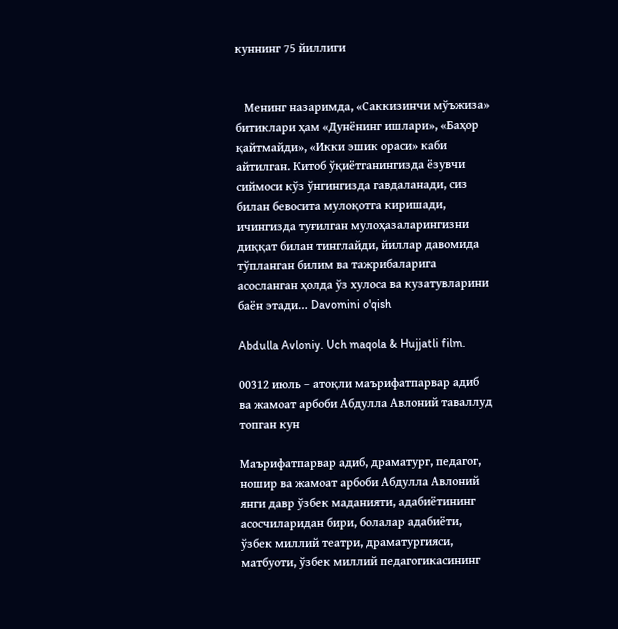куннинг 75 йиллиги


   Менинг назаримда, «Саккизинчи мўъжиза» битиклари ҳам «Дунёнинг ишлари», «Баҳор қайтмайди», «Икки эшик ораси» каби айтилган. Китоб ўқиётганингизда ёзувчи сиймоси кўз ўнгингизда гавдаланади, сиз билан бевосита мулоқотга киришади, ичингизда туғилган мулоҳазаларингизни диққат билан тинглайди, йиллар давомида тўпланган билим ва тажрибаларига асосланган ҳолда ўз хулоса ва кузатувларини баён этади… Davomini o'qish

Abdulla Avloniy. Uch maqola & Hujjatli film.

00312 июль – атоқли маърифатпарвар адиб  ва жамоат арбоби Абдулла Авлоний таваллуд топган кун

Маърифатпарвар адиб, драматург, педагог, ношир ва жамоат арбоби Абдулла Авлоний янги давр ўзбек маданияти, адабиётининг асосчиларидан бири, болалар адабиёти, ўзбек миллий театри, драматургияси, матбуоти, ўзбек миллий педагогикасининг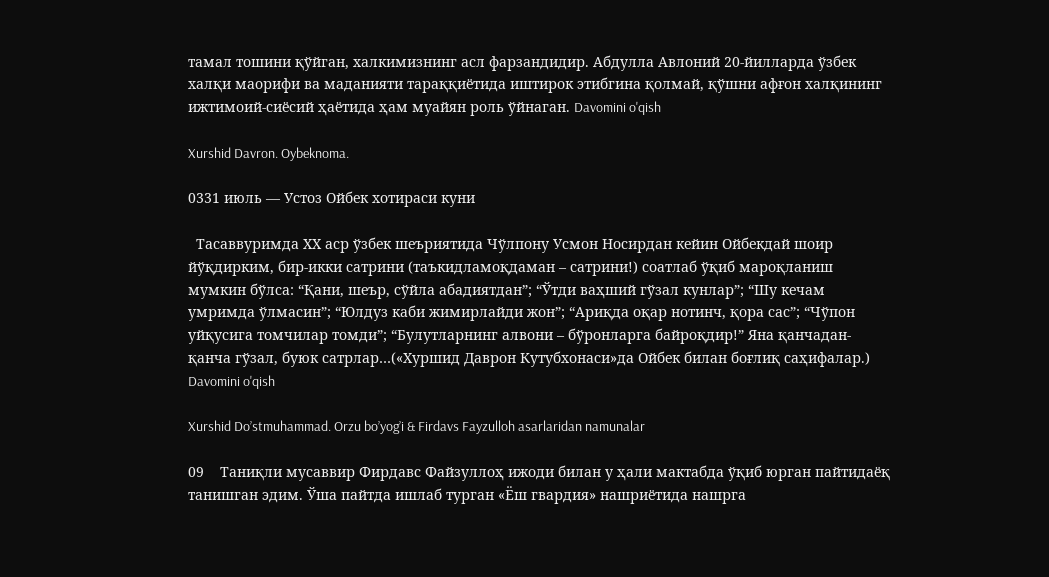тамал тошини қўйган, xалкимизнинг асл фарзандидир. Абдулла Авлоний 20-йилларда ўзбек халқи маорифи ва маданияти тараққиётида иштирок этибгина қолмай, қўшни афғон халқининг ижтимоий-сиёсий ҳаётида ҳам муайян роль ўйнаган. Davomini o'qish

Xurshid Davron. Oybeknoma.

0331 июль — Устоз Ойбек хотираси куни

  Тасаввуримда ХХ аср ўзбек шеъриятида Чўлпону Усмон Носирдан кейин Ойбекдай шоир йўқдирким, бир-икки сатрини (таъкидламоқдаман – сатрини!) соатлаб ўқиб мароқланиш мумкин бўлса: “Қани, шеър, сўйла абадиятдан”; “Ўтди ваҳший гўзал кунлар”; “Шу кечам умримда ўлмасин”; “Юлдуз каби жимирлайди жон”; “Ариқда оқар нотинч, қора сас”; “Чўпон уйқусига томчилар томди”; “Булутларнинг алвони – бўронларга байроқдир!” Яна қанчадан-қанча гўзал, буюк сатрлар…(«Хуршид Даврон Кутубхонаси»да Ойбек билан боғлиқ саҳифалар.) Davomini o'qish

Xurshid Do’stmuhammad. Orzu bo’yog’i & Firdavs Fayzulloh asarlaridan namunalar

09    Таниқли мусаввир Фирдавс Файзуллоҳ ижоди билан у ҳали мактабда ўқиб юрган пайтидаёқ танишган эдим. Ўша пайтда ишлаб турган «Ёш гвардия» нашриётида нашрга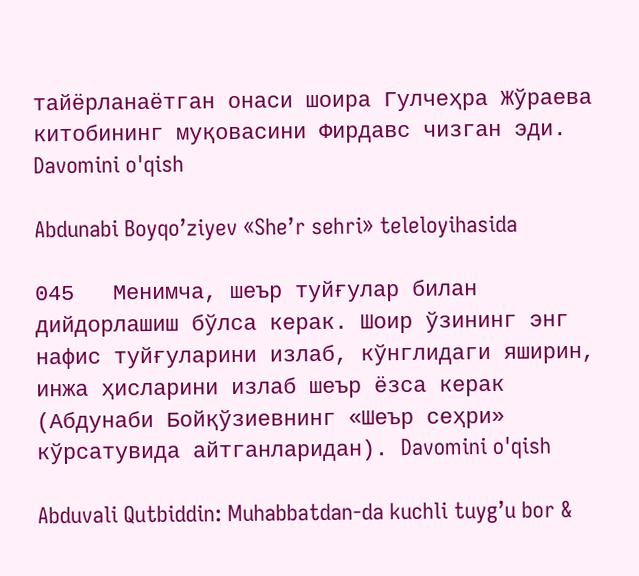тайёрланаётган онаси шоира Гулчеҳра Жўраева китобининг муқовасини Фирдавс чизган эди. Davomini o'qish

Abdunabi Boyqo’ziyev «She’r sehri» teleloyihasida

045   Менимча, шеър туйғулар билан дийдорлашиш бўлса керак. Шоир ўзининг энг нафис туйғуларини излаб, кўнглидаги яширин, инжа ҳисларини излаб шеър ёзса керак (Абдунаби Бойқўзиевнинг «Шеър сеҳри» кўрсатувида айтганларидан). Davomini o'qish

Abduvali Qutbiddin: Muhabbatdan-da kuchli tuyg’u bor &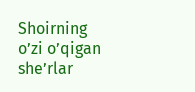Shoirning o’zi o’qigan she’rlar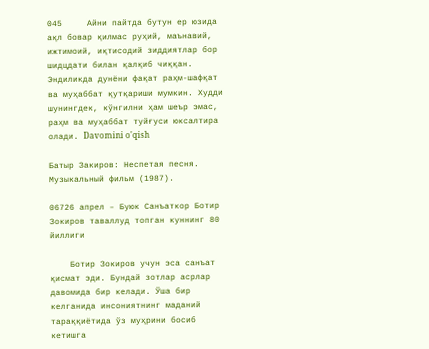045     Айни пайтда бутун ер юзида ақл бовар қилмас руҳий, маънавий, ижтимоий, иқтисодий зиддиятлар бор шидцдати билан қалқиб чиққан. Эндиликда дунёни фақат раҳм-шафқат ва муҳаббат қутқариши мумкин. Худди шунингдек, кўнгилни ҳам шеър эмас, раҳм ва муҳаббат туйғуси юксалтира олади. Davomini o'qish

Батыр Закиров: Неспетая песня. Музыкальный фильм (1987).

06726 апрел – Буюк Санъаткор Ботир Зокиров таваллуд топган куннинг 80 йиллиги

    Ботир Зокиров учун эса санъат қисмат эди. Бундай зотлар асрлар давомида бир келади. Ўша бир келганида инсониятнинг маданий тараққиётида ўз муҳрини босиб кетишга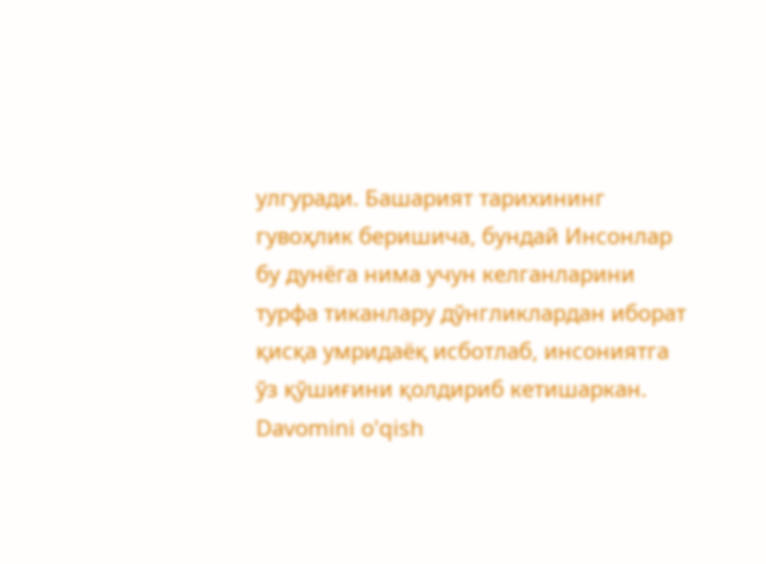улгуради. Башарият тарихининг гувоҳлик беришича, бундай Инсонлар бу дунёга нима учун келганларини турфа тиканлару дўнгликлардан иборат қисқа умридаёқ исботлаб, инсониятга ўз қўшиғини қолдириб кетишаркан. Davomini o'qish